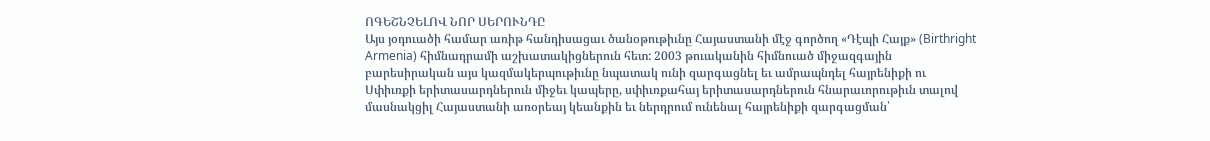ՈԳԵՇՆՉԵԼՈՎ ՆՈՐ ՍԵՐՈՒՆԴԸ
Այս յօդուածի համար առիթ հանդիսացաւ ծանօթութիւնը Հայաստանի մէջ գործող «Դէպի Հայք» (Birthright Armenia) հիմնադրամի աշխատակիցներուն հետ: 2003 թուականին հիմնուած միջազգային բարեսիրական այս կազմակերպութիւնը նպատակ ունի զարգացնել եւ ամրապնդել հայրենիքի ու Սփիւռքի երիտասարդներուն միջեւ կապերը, սփիւռքահայ երիտասարդներուն հնարաւորութիւն տալով մասնակցիլ Հայաստանի առօրեայ կեանքին եւ ներդրում ունենալ հայրենիքի զարգացման՝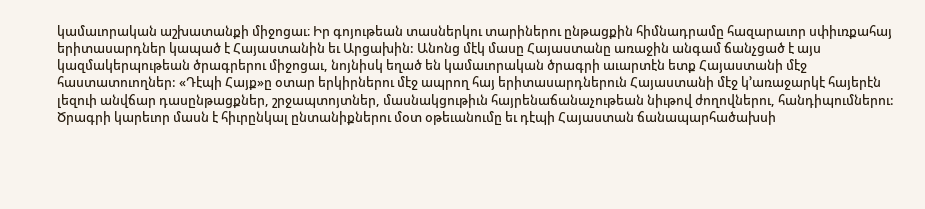կամաւորական աշխատանքի միջոցաւ։ Իր գոյութեան տասներկու տարիներու ընթացքին հիմնադրամը հազարաւոր սփիւռքահայ երիտասարդներ կապած է Հայաստանին եւ Արցախին: Անոնց մէկ մասը Հայաստանը առաջին անգամ ճանչցած է այս կազմակերպութեան ծրագրերու միջոցաւ, նոյնիսկ եղած են կամաւորական ծրագրի աւարտէն ետք Հայաստանի մէջ հաստատուողներ: «Դէպի Հայք»ը օտար երկիրներու մէջ ապրող հայ երիտասարդներուն Հայաստանի մէջ կ՚առաջարկէ հայերէն լեզուի անվճար դասընթացքներ, շրջապտոյտներ, մասնակցութիւն հայրենաճանաչութեան նիւթով ժողովներու, հանդիպումներու: Ծրագրի կարեւոր մասն է հիւրընկալ ընտանիքներու մօտ օթեւանումը եւ դէպի Հայաստան ճանապարհածախսի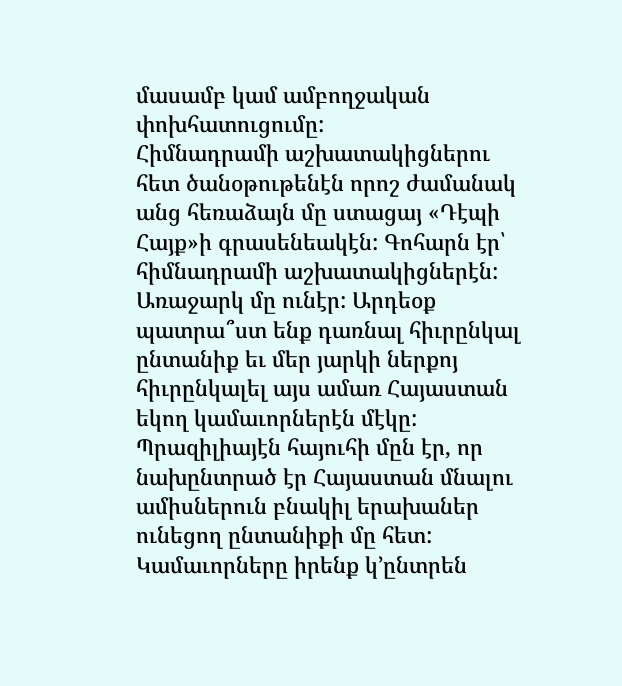մասամբ կամ ամբողջական փոխհատուցումը:
Հիմնադրամի աշխատակիցներու հետ ծանօթութենէն որոշ ժամանակ անց հեռաձայն մը ստացայ «Դէպի Հայք»ի գրասենեակէն: Գոհարն էր՝ հիմնադրամի աշխատակիցներէն: Առաջարկ մը ունէր: Արդեօք պատրա՞ստ ենք դառնալ հիւրընկալ ընտանիք եւ մեր յարկի ներքոյ հիւրընկալել այս ամառ Հայաստան եկող կամաւորներէն մէկը: Պրազիլիայէն հայուհի մըն էր, որ նախընտրած էր Հայաստան մնալու ամիսներուն բնակիլ երախաներ ունեցող ընտանիքի մը հետ: Կամաւորները իրենք կ՚ընտրեն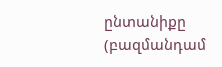ընտանիքը (բազմանդամ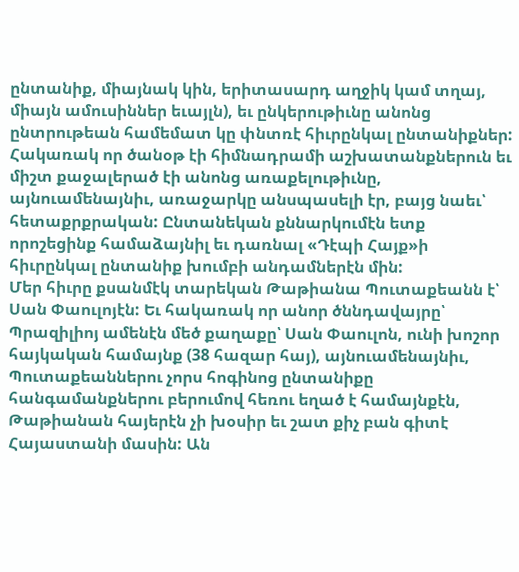ընտանիք, միայնակ կին, երիտասարդ աղջիկ կամ տղայ, միայն ամուսիններ եւայլն), եւ ընկերութիւնը անոնց ընտրութեան համեմատ կը փնտռէ հիւրընկալ ընտանիքներ: Հակառակ որ ծանօթ էի հիմնադրամի աշխատանքներուն եւ միշտ քաջալերած էի անոնց առաքելութիւնը, այնուամենայնիւ, առաջարկը անսպասելի էր, բայց նաեւ՝ հետաքրքրական: Ընտանեկան քննարկումէն ետք որոշեցինք համաձայնիլ եւ դառնալ «Դէպի Հայք»ի հիւրընկալ ընտանիք խումբի անդամներէն մին:
Մեր հիւրը քսանմէկ տարեկան Թաթիանա Պուտաքեանն է՝ Սան Փաուլոյէն: Եւ հակառակ որ անոր ծննդավայրը՝ Պրազիլիոյ ամենէն մեծ քաղաքը՝ Սան Փաուլոն, ունի խոշոր հայկական համայնք (38 հազար հայ), այնուամենայնիւ, Պուտաքեաններու չորս հոգինոց ընտանիքը հանգամանքներու բերումով հեռու եղած է համայնքէն, Թաթիանան հայերէն չի խօսիր եւ շատ քիչ բան գիտէ Հայաստանի մասին: Ան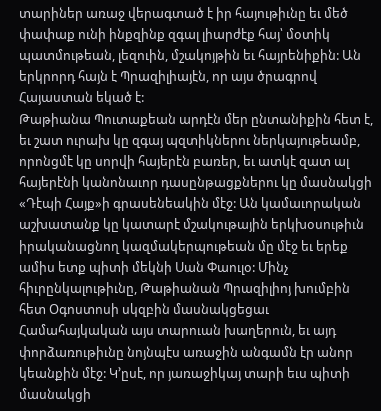տարիներ առաջ վերագտած է իր հայութիւնը եւ մեծ փափաք ունի ինքզինք զգալ լիարժէք հայ՝ մօտիկ պատմութեան, լեզուին, մշակոյթին եւ հայրենիքին: Ան երկրորդ հայն է Պրազիլիայէն, որ այս ծրագրով Հայաստան եկած է:
Թաթիանա Պուտաքեան արդէն մեր ընտանիքին հետ է, եւ շատ ուրախ կը զգայ պզտիկներու ներկայութեամբ, որոնցմէ կը սորվի հայերէն բառեր, եւ ատկէ զատ ալ հայերէնի կանոնաւոր դասընթացքներու կը մասնակցի «Դէպի Հայք»ի գրասենեակին մէջ: Ան կամաւորական աշխատանք կը կատարէ մշակութային երկխօսութիւն իրականացնող կազմակերպութեան մը մէջ եւ երեք ամիս ետք պիտի մեկնի Սան Փաուլօ: Մինչ հիւրընկալութիւնը, Թաթիանան Պրազիլիոյ խումբին հետ Օգոստոսի սկզբին մասնակցեցաւ Համահայկական այս տարուան խաղերուն, եւ այդ փորձառութիւնը նոյնպէս առաջին անգամն էր անոր կեանքին մէջ: Կ՚ըսէ, որ յառաջիկայ տարի եւս պիտի մասնակցի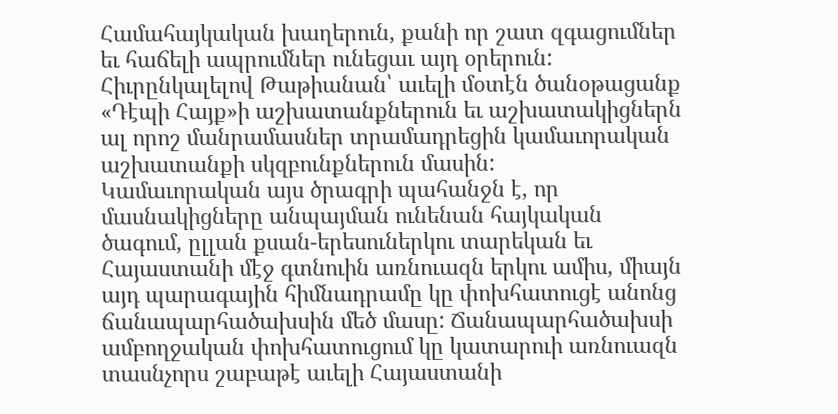Համահայկական խաղերուն, քանի որ շատ զգացումներ եւ հաճելի ապրումներ ունեցաւ այդ օրերուն:
Հիւրընկալելով Թաթիանան՝ աւելի մօտէն ծանօթացանք «Դէպի Հայք»ի աշխատանքներուն եւ աշխատակիցներն ալ որոշ մանրամասներ տրամադրեցին կամաւորական աշխատանքի սկզբունքներուն մասին:
Կամաւորական այս ծրագրի պահանջն է, որ մասնակիցները անպայման ունենան հայկական ծագում, ըլլան քսան-երեսուներկու տարեկան եւ Հայաստանի մէջ գտնուին առնուազն երկու ամիս, միայն այդ պարագային հիմնադրամը կը փոխհատուցէ անոնց ճանապարհածախսին մեծ մասը: Ճանապարհածախսի ամբողջական փոխհատուցում կը կատարուի առնուազն տասնչորս շաբաթէ աւելի Հայաստանի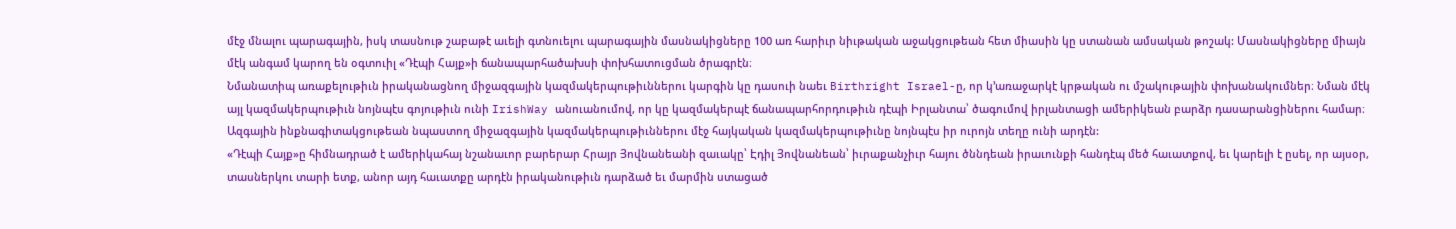մէջ մնալու պարագային, իսկ տասնութ շաբաթէ աւելի գտնուելու պարագային մասնակիցները 100 առ հարիւր նիւթական աջակցութեան հետ միասին կը ստանան ամսական թոշակ: Մասնակիցները միայն մէկ անգամ կարող են օգտուիլ «Դէպի Հայք»ի ճանապարհածախսի փոխհատուցման ծրագրէն։
Նմանատիպ առաքելութիւն իրականացնող միջազգային կազմակերպութիւններու կարգին կը դասուի նաեւ Birthright Israel-ը, որ կ՚առաջարկէ կրթական ու մշակութային փոխանակումներ։ Նման մէկ այլ կազմակերպութիւն նոյնպէս գոյութիւն ունի IrishWay անուանումով, որ կը կազմակերպէ ճանապարհորդութիւն դէպի Իրլանտա՝ ծագումով իրլանտացի ամերիկեան բարձր դասարանցիներու համար։
Ազգային ինքնագիտակցութեան նպաստող միջազգային կազմակերպութիւններու մէջ հայկական կազմակերպութիւնը նոյնպէս իր ուրոյն տեղը ունի արդէն:
«Դէպի Հայք»ը հիմնադրած է ամերիկահայ նշանաւոր բարերար Հրայր Յովնանեանի զաւակը՝ Էդիլ Յովնանեան՝ իւրաքանչիւր հայու ծննդեան իրաւունքի հանդէպ մեծ հաւատքով, եւ կարելի է ըսել, որ այսօր, տասներկու տարի ետք, անոր այդ հաւատքը արդէն իրականութիւն դարձած եւ մարմին ստացած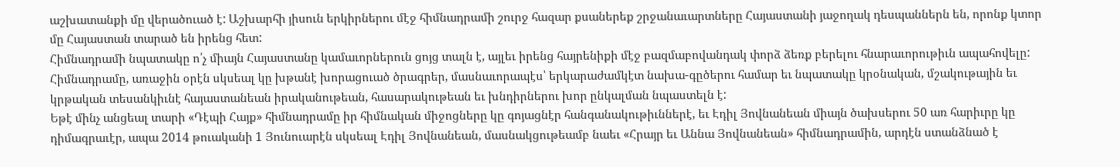աշխատանքի մը վերածուած է: Աշխարհի յիսուն երկիրներու մէջ հիմնադրամի շուրջ հազար քսաներեք շրջանաւարտները Հայաստանի յաջողակ դեսպաններն են, որոնք կտոր մը Հայաստան տարած են իրենց հետ:
Հիմնադրամի նպատակը ո՛չ միայն Հայաստանը կամաւորներուն ցոյց տալն է, այլեւ իրենց հայրենիքի մէջ բազմաբովանդակ փորձ ձեռք բերելու հնարաւորութիւն ապահովելը: Հիմնադրամը, առաջին օրէն սկսեալ կը խթանէ խորացուած ծրագրեր, մասնաւորապէս՝ երկարաժամկէտ նախա-գըծերու համար եւ նպատակը կրօնական, մշակութային եւ կրթական տեսանկիւնէ հայաստանեան իրականութեան, հասարակութեան եւ խնդիրներու խոր ընկալման նպաստելն է:
Եթէ մինչ անցեալ տարի «Դէպի Հայք» հիմնադրամը իր հիմնական միջոցները կը գոյացնէր հանգանակութիւններէ, եւ Էդիլ Յովնանեան միայն ծախսերու 50 առ հարիւրը կը դիմագրաւէր, ապա 2014 թուականի 1 Յունուարէն սկսեալ Էդիլ Յովնանեան, մասնակցութեամբ նաեւ «Հրայր եւ Աննա Յովնանեան» հիմնադրամին, արդէն ստանձնած է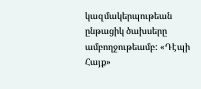կազմակերպութեան ընթացիկ ծախսերը ամբողջութեամբ: «Դէպի Հայք»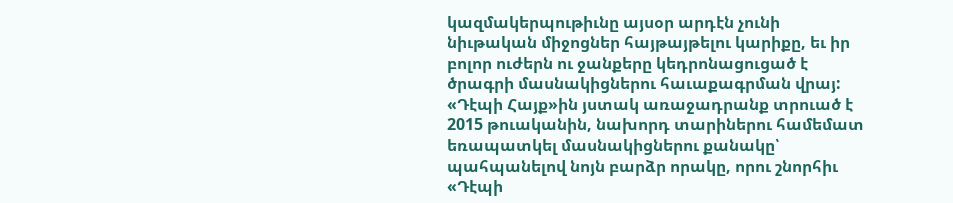կազմակերպութիւնը այսօր արդէն չունի նիւթական միջոցներ հայթայթելու կարիքը, եւ իր բոլոր ուժերն ու ջանքերը կեդրոնացուցած է ծրագրի մասնակիցներու հաւաքագրման վրայ: «Դէպի Հայք»ին յստակ առաջադրանք տրուած է 2015 թուականին, նախորդ տարիներու համեմատ եռապատկել մասնակիցներու քանակը՝ պահպանելով նոյն բարձր որակը, որու շնորհիւ «Դէպի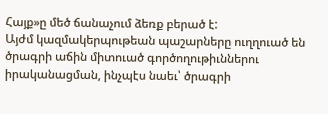Հայք»ը մեծ ճանաչում ձեռք բերած է:
Այժմ կազմակերպութեան պաշարները ուղղուած են ծրագրի աճին միտուած գործողութիւններու իրականացման, ինչպէս նաեւ՝ ծրագրի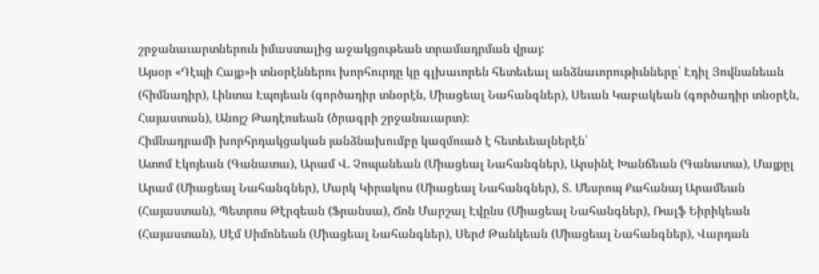շրջանաւարտներուն իմաստալից աջակցութեան տրամադրման վրայ:
Այսօր «Դէպի Հայք»ի տնօրէններու խորհուրդը կը գլխաւորեն հետեւեալ անձնաւորութիւնները՝ Էդիլ Յովնանեան (հիմնադիր), Լինտա Էպոյեան (գործադիր տնօրէն, Միացեալ Նահանգներ), Սեւան Կաբակեան (գործադիր տնօրէն, Հայաստան), Անոյշ Թադէոսեան (ծրագրի շրջանաւարտ):
Հիմնադրամի խորհրդակցական յանձնախումբը կազմուած է հետեւեալներէն՝
Ատոմ Էկոյեան (Գանատա), Արամ Վ. Չոպանեան (Միացեալ Նահանգներ), Արսինէ Խանճեան (Գանատա), Մայքըլ Արամ (Միացեալ Նահանգներ), Մարկ Կիրակոս (Միացեալ Նահանգներ), Տ. Մեսրոպ Քահանայ Արամեան (Հայաստան), Պետրոս Թէրզեան (Ֆրանսա), Ճոն Մարշալ Էվընս (Միացեալ Նահանգներ), Ռալֆ Եիրիկեան (Հայաստան), Սէմ Սիմոնեան (Միացեալ Նահանգներ), Սերժ Թանկեան (Միացեալ Նահանգներ), Վարդան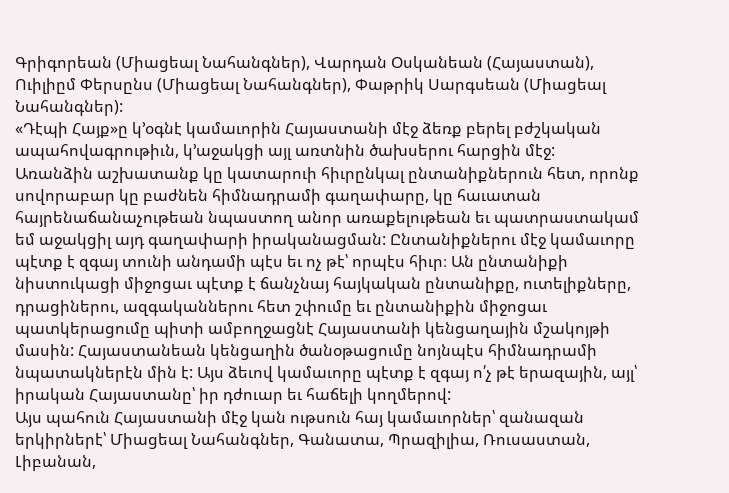Գրիգորեան (Միացեալ Նահանգներ), Վարդան Օսկանեան (Հայաստան), Ուիլիըմ Փերսընս (Միացեալ Նահանգներ), Փաթրիկ Սարգսեան (Միացեալ Նահանգներ):
«Դէպի Հայք»ը կ՚օգնէ կամաւորին Հայաստանի մէջ ձեռք բերել բժշկական ապահովագրութիւն, կ՚աջակցի այլ առտնին ծախսերու հարցին մէջ:
Առանձին աշխատանք կը կատարուի հիւրընկալ ընտանիքներուն հետ, որոնք սովորաբար կը բաժնեն հիմնադրամի գաղափարը, կը հաւատան հայրենաճանաչութեան նպաստող անոր առաքելութեան եւ պատրաստակամ եմ աջակցիլ այդ գաղափարի իրականացման: Ընտանիքներու մէջ կամաւորը պէտք է զգայ տունի անդամի պէս եւ ոչ թէ՝ որպէս հիւր։ Ան ընտանիքի նիստուկացի միջոցաւ պէտք է ճանչնայ հայկական ընտանիքը, ուտելիքները, դրացիներու, ազգականներու հետ շփումը եւ ընտանիքին միջոցաւ պատկերացումը պիտի ամբողջացնէ Հայաստանի կենցաղային մշակոյթի մասին: Հայաստանեան կենցաղին ծանօթացումը նոյնպէս հիմնադրամի նպատակներէն մին է: Այս ձեւով կամաւորը պէտք է զգայ ո՛չ թէ երազային, այլ՝ իրական Հայաստանը՝ իր դժուար եւ հաճելի կողմերով:
Այս պահուն Հայաստանի մէջ կան ութսուն հայ կամաւորներ՝ զանազան երկիրներէ՝ Միացեալ Նահանգներ, Գանատա, Պրազիլիա, Ռուսաստան, Լիբանան,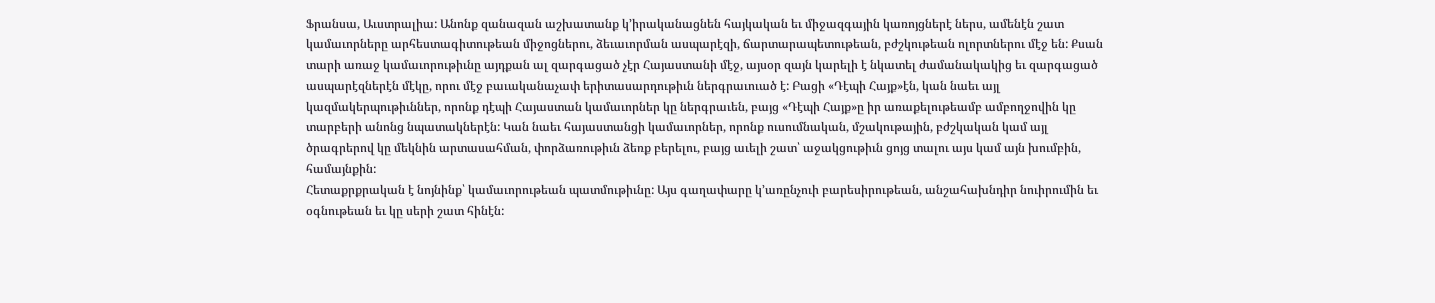Ֆրանսա, Աւստրալիա: Անոնք զանազան աշխատանք կ՚իրականացնեն հայկական եւ միջազգային կառոյցներէ ներս, ամենէն շատ կամաւորները արհեստագիտութեան միջոցներու, ձեւաւորման ասպարէզի, ճարտարապետութեան, բժշկութեան ոլորտներու մէջ են: Քսան տարի առաջ կամաւորութիւնը այդքան ալ զարգացած չէր Հայաստանի մէջ, այսօր զայն կարելի է նկատել ժամանակակից եւ զարգացած ասպարէզներէն մէկը, որու մէջ բաւականաչափ երիտասարդութիւն ներգրաւուած է: Բացի «Դէպի Հայք»էն, կան նաեւ այլ կազմակերպութիւններ, որոնք դէպի Հայաստան կամաւորներ կը ներգրաւեն, բայց «Դէպի Հայք»ը իր առաքելութեամբ ամբողջովին կը տարբերի անոնց նպատակներէն: Կան նաեւ հայաստանցի կամաւորներ, որոնք ուսումնական, մշակութային, բժշկական կամ այլ ծրագրերով կը մեկնին արտասահման, փորձառութիւն ձեռք բերելու, բայց աւելի շատ՝ աջակցութիւն ցոյց տալու այս կամ այն խումբին, համայնքին:
Հետաքրքրական է նոյնինք՝ կամաւորութեան պատմութիւնը: Այս գաղափարը կ՚առընչուի բարեսիրութեան, անշահախնդիր նուիրումին եւ օգնութեան եւ կը սերի շատ հինէն: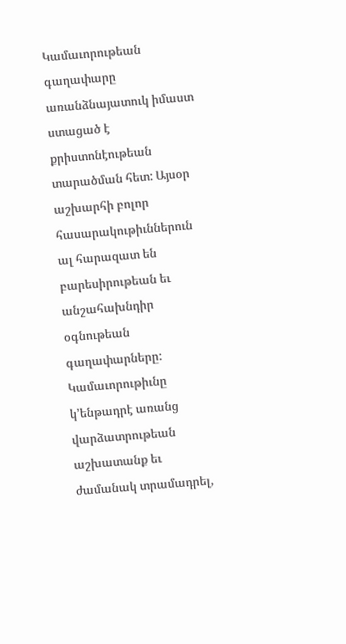Կամաւորութեան գաղափարը առանձնայատուկ իմաստ ստացած է քրիստոնէութեան տարածման հետ: Այսօր աշխարհի բոլոր հասարակութիւններուն ալ հարազատ են բարեսիրութեան եւ անշահախնդիր օգնութեան գաղափարները: Կամաւորութիւնը կ՚ենթադրէ առանց վարձատրութեան աշխատանք եւ ժամանակ տրամադրել,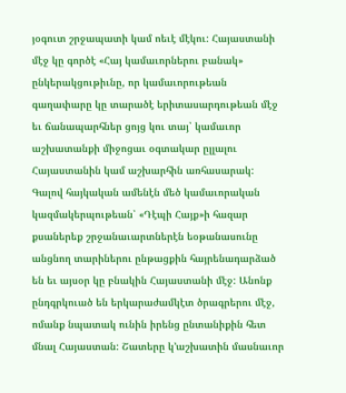յօգուտ շրջապատի կամ ոեւէ մէկու: Հայաստանի մէջ կը գործէ «Հայ կամաւորներու բանակ» ընկերակցութիւնը, որ կամաւորութեան գաղափարը կը տարածէ երիտասարդութեան մէջ եւ ճանապարհներ ցոյց կու տայ՝ կամաւոր աշխատանքի միջոցաւ օգտակար ըլլալու Հայաստանին կամ աշխարհին առհասարակ:
Գալով հայկական ամենէն մեծ կամաւորական կազմակերպութեան՝ «Դէպի Հայք»ի հազար քսաներեք շրջանաւարտներէն եօթանասունը անցնող տարիներու ընթացքին հայրենադարձած են եւ այսօր կը բնակին Հայաստանի մէջ: Անոնք ընդգրկուած են երկարաժամկէտ ծրագրերու մէջ, ոմանք նպատակ ունին իրենց ընտանիքին հետ մնալ Հայաստան: Շատերը կ՚աշխատին մասնաւոր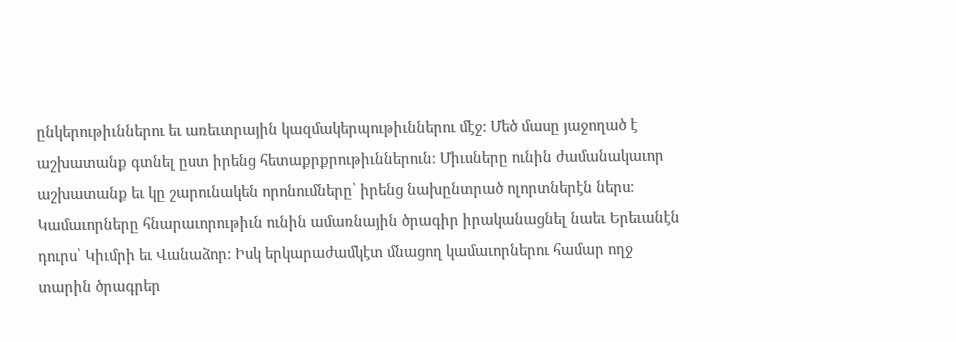ընկերութիւններու եւ առեւտրային կազմակերպութիւններու մէջ: Մեծ մասը յաջողած է աշխատանք գտնել ըստ իրենց հետաքրքրութիւններուն։ Միւսները ունին ժամանակաւոր աշխատանք եւ կը շարունակեն որոնումները՝ իրենց նախընտրած ոլորտներէն ներս։
Կամաւորները հնարաւորութիւն ունին ամառնային ծրագիր իրականացնել նաեւ Երեւանէն դուրս՝ Կիւմրի եւ Վանաձոր: Իսկ երկարաժամկէտ մնացող կամաւորներու համար ողջ տարին ծրագրեր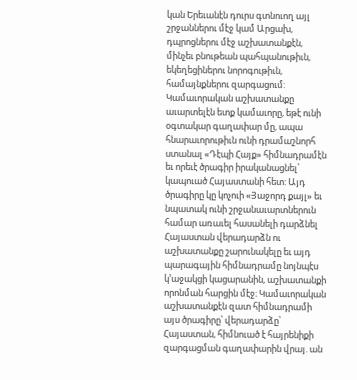կան Երեւանէն դուրս գտնուող այլ շրջաններու մէջ կամ Արցախ, դպրոցներու մէջ աշխատանքէն, մինչեւ բնութեան պահպանութիւն, եկեղեցիներու նորոգութիւն, համայնքներու զարգացում:
Կամաւորական աշխատանքը աւարտելէն ետք կամաւորը, եթէ ունի օգտակար գաղափար մը, ապա հնարաւորութիւն ունի դրամաշնորհ ստանալ «Դէպի Հայք» հիմնադրամէն եւ որեւէ ծրագիր իրականացնել՝ կապուած Հայաստանի հետ: Այդ ծրագիրը կը կոչուի «Յաջորդ քայլ» եւ նպատակ ունի շրջանաւարտներուն համար առաւել հասանելի դարձնել Հայաստան վերադարձն ու աշխատանքը շարունակելը եւ այդ պարագային հիմնադրամը նոյնպէս կ՚աջակցի կացարանին, աշխատանքի որոնման հարցին մէջ։ Կամաւորական աշխատանքէն զատ հիմնադրամի այս ծրագիրը՝ վերադարձը՝ Հայաստան, հիմնուած է հայրենիքի զարգացման գաղափարին վրայ. ան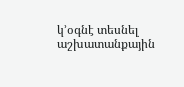կ՚օգնէ տեսնել աշխատանքային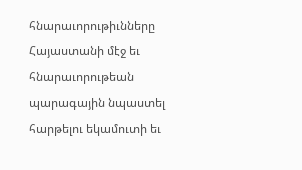հնարաւորութիւնները Հայաստանի մէջ եւ հնարաւորութեան պարագային նպաստել հարթելու եկամուտի եւ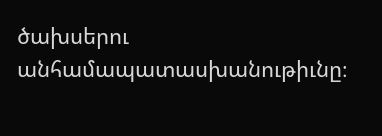ծախսերու անհամապատասխանութիւնը։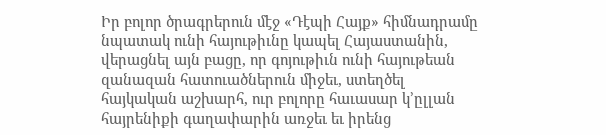Իր բոլոր ծրագրերուն մէջ «Դէպի Հայք» հիմնադրամը նպատակ ունի հայութիւնը կապել Հայաստանին, վերացնել այն բացը, որ գոյութիւն ունի հայութեան զանազան հատուածներուն միջեւ, ստեղծել հայկական աշխարհ, ուր բոլորը հաւասար կ՚ըլլան հայրենիքի գաղափարին առջեւ եւ իրենց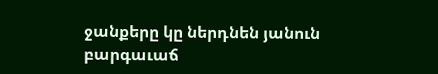ջանքերը կը ներդնեն յանուն բարգաւաճ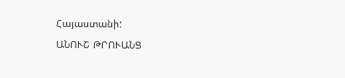Հայաստանի:
ԱՆՈՒՇ ԹՐՈՒԱՆՑ